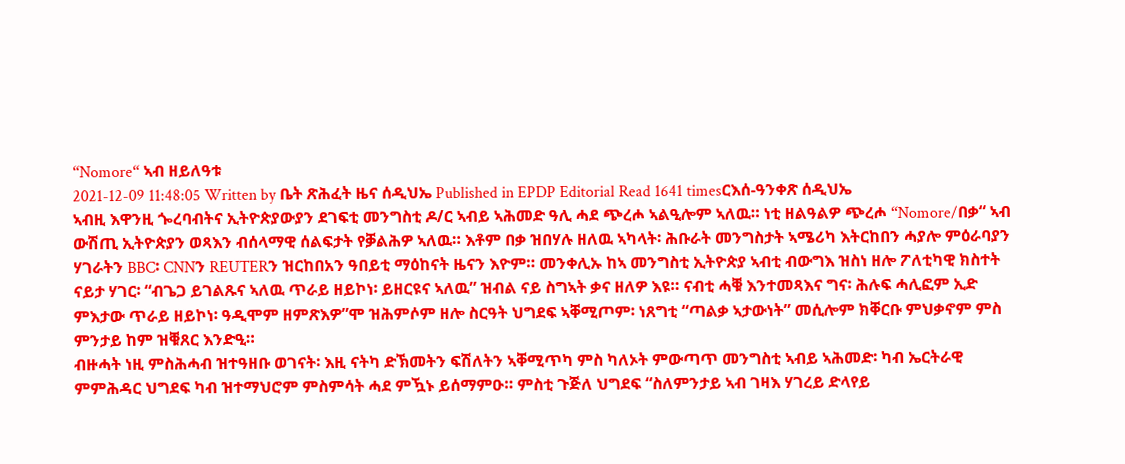“Nomore“ ኣብ ዘይለዓቱ
2021-12-09 11:48:05 Written by ቤት ጽሕፈት ዜና ሰዲህኤ Published in EPDP Editorial Read 1641 timesርእሰ-ዓንቀጽ ሰዲህኤ
ኣብዚ እዋንዚ ጐረባብትና ኢትዮጵያውያን ደገፍቲ መንግስቲ ዶ/ር ኣብይ ኣሕመድ ዓሊ ሓደ ጭረሖ ኣልዒሎም ኣለዉ። ነቲ ዘልዓልዎ ጭረሖ “Nomore/በቃ“ ኣብ ውሽጢ ኢትዮጵያን ወጻእን ብሰላማዊ ሰልፍታት የቓልሕዎ ኣለዉ። እቶም በቃ ዝበሃሉ ዘለዉ ኣካላት፡ ሕቡራት መንግስታት ኣሜሪካ እትርከበን ሓያሎ ምዕራባያን ሃገራትን BBC፡ CNNን REUTERን ዝርከበአን ዓበይቲ ማዕከናት ዜናን እዮም። መንቀሊኡ ከኣ መንግስቲ ኢትዮጵያ ኣብቲ ብውግእ ዝስነ ዘሎ ፖለቲካዊ ክስተት ናይታ ሃገር፡ “ብጌጋ ይገልጹና ኣለዉ ጥራይ ዘይኮነ፡ ይዘርዩና ኣለዉ” ዝብል ናይ ስግኣት ቃና ዘለዎ እዩ። ናብቲ ሓቑ እንተመጻእና ግና፡ ሕሉፍ ሓሊፎም ኢድ ምእታው ጥራይ ዘይኮነ፡ ዓዲሞም ዘምጽእዎ”ሞ ዝሕምሶም ዘሎ ስርዓት ህግደፍ ኣቐሚጦም፡ ነጸግቲ “ጣልቃ ኣታውነት” መሲሎም ክቐርቡ ምህቃኖም ምስ ምንታይ ከም ዝቑጸር እንድዒ።
ብዙሓት ነዚ ምስሕሓብ ዝተዓዘቡ ወገናት፡ እዚ ናትካ ድኽመትን ፍሽለትን ኣቐሚጥካ ምስ ካለኦት ምውጣጥ መንግስቲ ኣብይ ኣሕመድ፡ ካብ ኤርትራዊ ምምሕዳር ህግደፍ ካብ ዝተማህሮም ምስምሳት ሓደ ምዃኑ ይሰማምዑ። ምስቲ ጉጅለ ህግደፍ “ስለምንታይ ኣብ ገዛእ ሃገረይ ድላየይ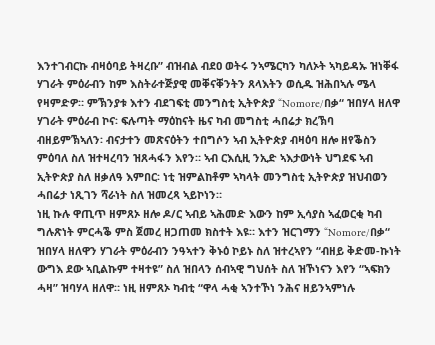እንተገብርኩ ብዛዕባይ ትዛረቡ” ብዝብል ብደዐ ወትሩ ንኣሜርካን ካለኦት ኣካይዳኡ ዝነቐፋ ሃገራት ምዕራብን ከም እስትራተጅያዊ መቐናቐንትን ጸላእትን ወሲዱ ዝሕበኣሉ ሜላ የዛምድዎ። ምኽንያቱ እተን ብደገፍቲ መንግስቲ ኢትዮጵያ “Nomore/በቃ“ ዝበሃላ ዘለዋ ሃገራት ምዕራብ ኮና፡ ፍሉጣት ማዕከናት ዜና ካብ መግስቲ ሓበሬታ ክረኽባ ብዘይምኽኣለን፡ ብናታተን መጽናዕትን ተበግሶን ኣብ ኢትዮጵያ ብዛዕባ ዘሎ ዘየቕስን ምዕባለ ስለ ዝተዛረባን ዝጸሓፋን እየን። ኣብ ርእሲዚ ንኢድ ኣእታውነት ህግደፍ ኣብ ኢትዮጵያ ስለ ዘቃለዓ እምበር፡ ነቲ ዝምልከቶም ኣካላት መንግስቲ ኢትዮጵያ ዝህብወን ሓበሬታ ነጺገን ሻራነት ስለ ዝመረጻ ኣይኮነን።
ነዚ ኩሉ ዋጢጥ ዘምጸኦ ዘሎ ዶ/ር ኣብይ ኣሕመድ እውን ከም ኢሳያስ ኣፈወርቂ ካብ ግሉጽነት ምርሓቕ ምስ ጀመረ ዘጋጠመ ክስተት እዩ። እተን ዝርገማን “Nomore/በቃ“ ዝበሃላ ዘለዋን ሃገራት ምዕራብን ንዓኣተን ቅኑዕ ኮይኑ ስለ ዝተረኣየን “ብዘይ ቅድመ-ኩነት ውግእ ደው ኣቢልኩም ተዛተዩ” ስለ ዝበላን ሰብኣዊ ግህሰት ስለ ዝኾነናን እየን “ኣፍክን ሓዛ” ዝባሃላ ዘለዋ። ነዚ ዘምጸኦ ካብቲ “ዋላ ሓቂ ኣንተኾነ ንሕና ዘይንኣምነሉ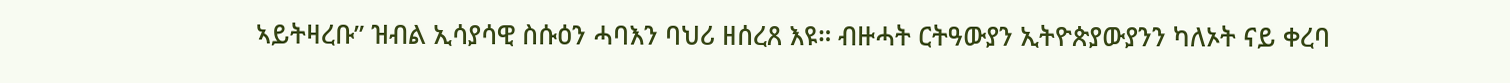ኣይትዛረቡ” ዝብል ኢሳያሳዊ ስሱዕን ሓባእን ባህሪ ዘሰረጸ እዩ። ብዙሓት ርትዓውያን ኢትዮጵያውያንን ካለኦት ናይ ቀረባ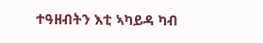ተዓዘብትን እቲ ኣካይዳ ካብ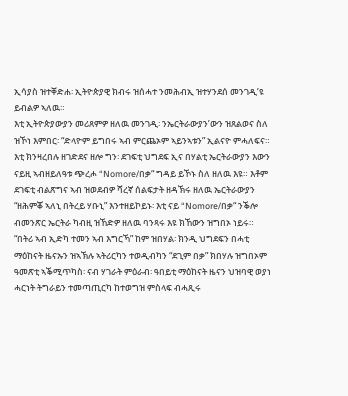ኢሳያስ ዝተቐድሐ፡ ኢትዮጵያዊ ክብሩ ዝሰሓተ ንመሕብኢ ዝተሃንደሰ መንገዲ’ዩ ይብልዎ ኣለዉ።
እቲ ኢትዮጵያውያን መሪጸምዎ ዘለዉ መንገዲ፡ ንኤርትራውያን’ውን ዝጸልወና ስለ ዝኾነ እምበር፡ “ድላዮም ይግበሩ ኣብ ምርጨኦም ኣይንኣቱን” ኢልናዮ ምሓለፍና። እቲ ክንዛረበሉ ዘገድደና ዘሎ ግን፡ ደገፍቲ ህግደፍ ኢና በሃልቲ ኤርትራውያን እውን ናይዚ ኣብዘይለዓቱ ጭረሖ “Nomore/በቃ“ ግዳይ ይኾኑ ስለ ዘለዉ እዩ። እቶም ደገፍቲ ብልጽግና ኣብ ዝወደብዎ ሻረኛ ሰልፍታት ዘዳኽሩ ዘለዉ ኤርትራውያን “ዘሕምቖ ኣለኒ በትረይ ሃቡኒ” እንተዘይኮይኑ፡ እቲ ናይ “Nomore/በቃ“ ንቕሎ ብመንጽር ኤርትራ ካብዚ ዝኸድዎ ዘለዉ ባንጻሩ እዩ ክኸውን ዝግበኦ ነይሩ። “በትሪ ኣብ ኢድካ ተመን ኣብ እግርኻ” ከም ዝበሃል፡ ክንዲ ህግደፍን በሓቲ ማዕከናት ዜናኡን ዝኣኽሉ ኣትሪርካን ተወዲብካን “ደጊም በቃ” ክበሃሉ ዝግበኦም ዓመጽቲ ኣቕሚጥካስ፡ ናብ ሃገራት ምዕራብ፡ ዓበይቲ ማዕከናት ዜናን ህዝባዊ ወያነ ሓርነት ትግራይን ተመጣጢርካ ከተወግዝ ምስላፍ ብሓጺሩ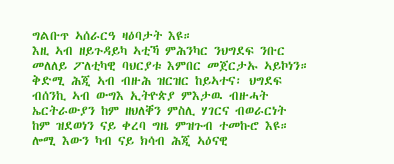ግልቡጥ ኣሰራርዓ ዛዕባታት እዩ።
እዚ ኣብ ዘይጉዳይካ ኣቲኻ ምሕንካር ንህግደፍ ንቡር መለለይ ፖለቲካዊ ባህርያቱ እምበር መጀርታኡ ኣይኮነን። ቅድሚ ሕጂ ኣብ ብዙሕ ዝርዝር ከይኣተና፡ ህግደፍ ብሰንኪ ኣብ ውግእ ኢትዮጵያ ምእታዉ ብዙሓት ኤርትራውያን ከም ዘህለቐን ምስሊ ሃገርና ብወራርነት ከም ዝደወነን ናይ ቀረባ ግዜ ምዝጉብ ተመኩሮ እዩ። ሎሚ እውን ካብ ናይ ክሳብ ሕጂ ኣዕናዊ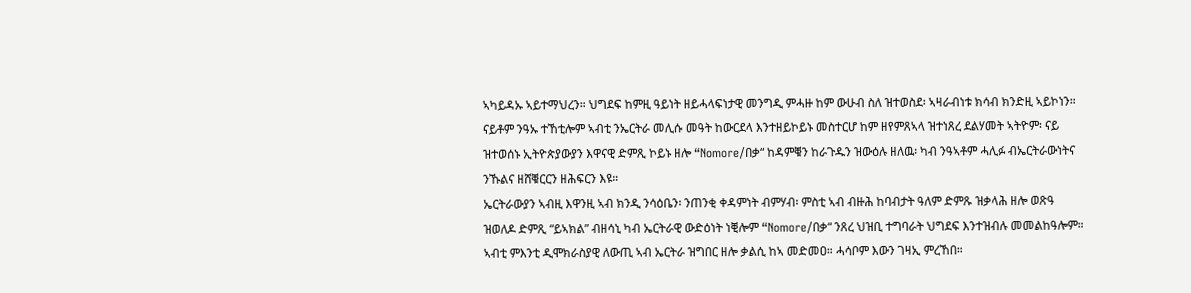ኣካይዳኡ ኣይተማህረን። ህግደፍ ከምዚ ዓይነት ዘይሓላፍነታዊ መንግዲ ምሓዙ ከም ውሁብ ስለ ዝተወስደ፡ ኣዛራብነቱ ክሳብ ክንድዚ ኣይኮነን። ናይቶም ንዓኡ ተኸቲሎም ኣብቲ ንኤርትራ መሊሱ መዓት ከውርደላ እንተዘይኮይኑ መስተርሆ ከም ዘየምጸኣላ ዝተነጸረ ደልሃመት ኣትዮም፡ ናይ ዝተወሰኑ ኢትዮጵያውያን እዋናዊ ድምጺ ኮይኑ ዘሎ “Nomore/በቃ“ ከዳምቑን ከራጉዱን ዝውዕሉ ዘለዉ፡ ካብ ንዓኣቶም ሓሊፉ ብኤርትራውነትና ንኹልና ዘሸቑርርን ዘሕፍርን እዩ።
ኤርትራውያን ኣብዚ እዋንዚ ኣብ ክንዲ ንሳዕቤን፡ ንጠንቂ ቀዳምነት ብምሃብ፡ ምስቲ ኣብ ብዙሕ ከባብታት ዓለም ድምጹ ዝቃላሕ ዘሎ ወጽዓ ዝወለዶ ድምጺ “ይኣክል” ብዘሳኒ ካብ ኤርትራዊ ውድዕነት ነቒሎም “Nomore/በቃ“ ንጸረ ህዝቢ ተግባራት ህግደፍ እንተዝብሉ መመልከዓሎም። ኣብቲ ምእንቲ ዲሞክራስያዊ ለውጢ ኣብ ኤርትራ ዝግበር ዘሎ ቃልሲ ከኣ መድመዐ። ሓሳቦም እውን ገዛኢ ምረኸበ።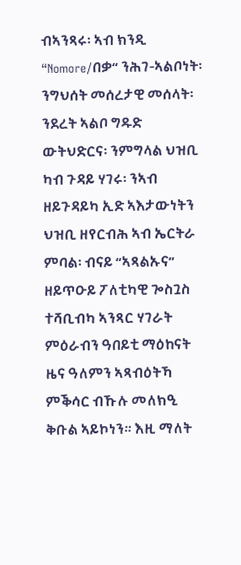ብኣንጻሩ፡ ኣብ ክንዲ “Nomore/በቃ“ ንሕገ-ኣልቦነት፡ ንግህሰት መሰረታዊ መሰላት፡ ንደረት ኣልቦ ግዱድ ውትህድርና፡ ንምግላል ህዝቢ ካብ ጉዳይ ሃገሩ፡ ንኣብ ዘይጉዳይካ ኢድ ኣእታውነትን ህዝቢ ዘየርብሕ ኣብ ኤርትራ ምባል፡ ብናይ “ኣጻልኡና” ዘይጥዑይ ፖለቲካዊ ጐስጓስ ተሻቢብካ ኣንጻር ሃገራት ምዕራብን ዓበይቲ ማዕከናት ዜና ዓለምን ኣጻብዕትኻ ምቕሳር ብኹሉ መለክዒ ቅቡል ኣይኮነን። እዚ ማለት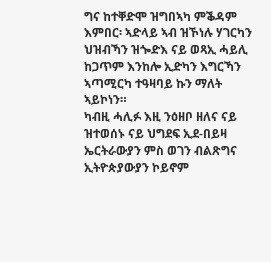ግና ከተቐድሞ ዝግበኣካ ምቕዳም እምበር፡ ኣድላይ ኣብ ዝኾነሉ ሃገርካን ህዝብኻን ዝጐድእ ናይ ወጻኢ ሓይሊ ከጋጥም እንከሎ ኢድካን እግርኻን ኣጣሚርካ ተዓዛባይ ኩን ማለት ኣይኮነን።
ካብዚ ሓሊፉ እዚ ንዕዘቦ ዘለና ናይ ዝተወሰኑ ናይ ህግደፍ ኢደ-በይዛ ኤርትራውያን ምስ ወገን ብልጽግና ኢትዮጵያውያን ኮይኖም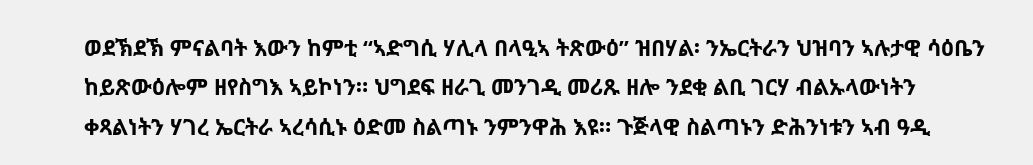ወደኽደኽ ምናልባት እውን ከምቲ “ኣድግሲ ሃሊላ በላዒኣ ትጽውዕ” ዝበሃል፡ ንኤርትራን ህዝባን ኣሉታዊ ሳዕቤን ከይጽውዕሎም ዘየስግእ ኣይኮነን። ህግደፍ ዘራጊ መንገዲ መሪጹ ዘሎ ንደቂ ልቢ ገርሃ ብልኡላውነትን ቀጻልነትን ሃገረ ኤርትራ ኣረሳሲኑ ዕድመ ስልጣኑ ንምንዋሕ እዩ። ጉጅላዊ ስልጣኑን ድሕንነቱን ኣብ ዓዲ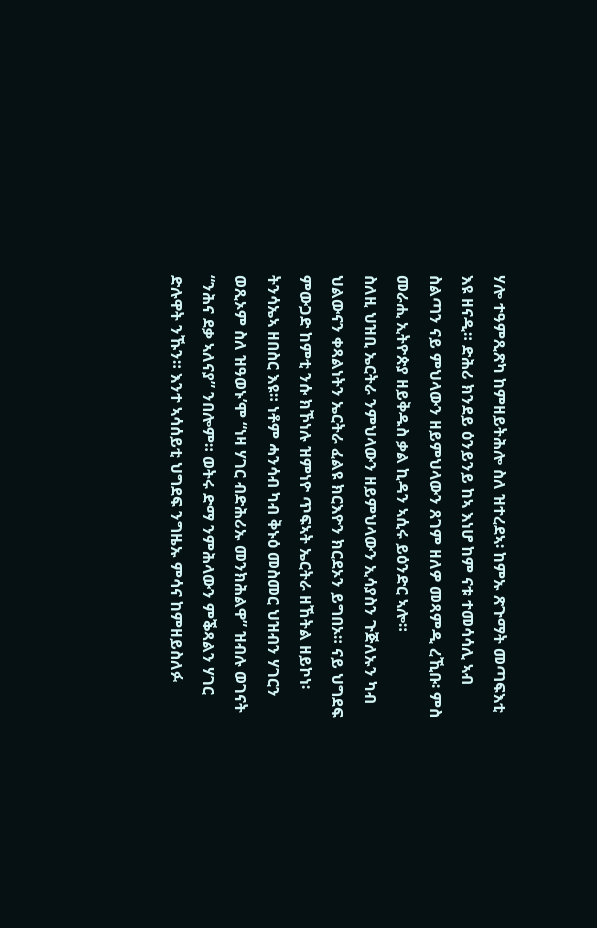ሃሎ ተዓምጺጽካ ከምዘይትሕሎ ስለ ዝተረደኣ፡ ከምኡ ጽጉማት መጣፍእቲ እዩ ዘናዲ። ድሕሪ ክንደይ ዕንይንይ ከኣ እነሆ ከም ናቱ ተመሳሳሊ ኣብ ስልጣን ናይ ምህላውን ዘይምህላውን ጸገም ዘለዎ መጻምዲ ረኺቡ፡ ምስ መራሒ ኢትዮጵያ ዘይቅዱስ ቃል ኪዳን ኣሲሩ ይዕንድር ኣሎ።
ስለዚ ህዝቢ ኤርትራ ንምህላውን ዘይምህላውን ኢሳያስን ጉጅለኡን ካብ ህልውናን ቀጻልነትን ኤርትራ ፈልዩ ክርእዮን ክርደኦን ይግበኦ። ናይ ህግደፍ ምውጋድ ከምቲ ንሱ ክኾነሉ ዝምነዮ ጥፍኣት ኤርትራ ዘኸትል ዘይኮነ፡ ትንሳኤኣ ዘበስር እዩ። ነቶም ሓንሳብ ካብ ቅኑዕ መስመር ህዝብን ሃገርን ወጺኦም ስለ ዝዓወኑ’ሞ “ነዛ ሃገር ብድሕሪኡ መንክሕልዋ” ዝብሉ ወገናት “ንሕና ደቃ ኣለናያ” ንበሎም። ወትሩ ድማ ንምሕላውን ምቕጻልን ሃገር ድሉዋት ንኹን። እንተ ኣሳሰይቲ ህግደፍ ንግዜኡ ምሳና ከምዘይስለፉ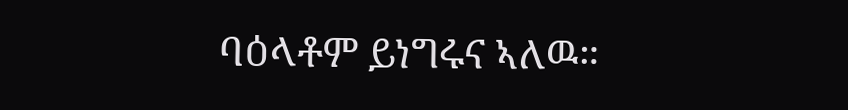ባዕላቶም ይነግሩና ኣለዉ።